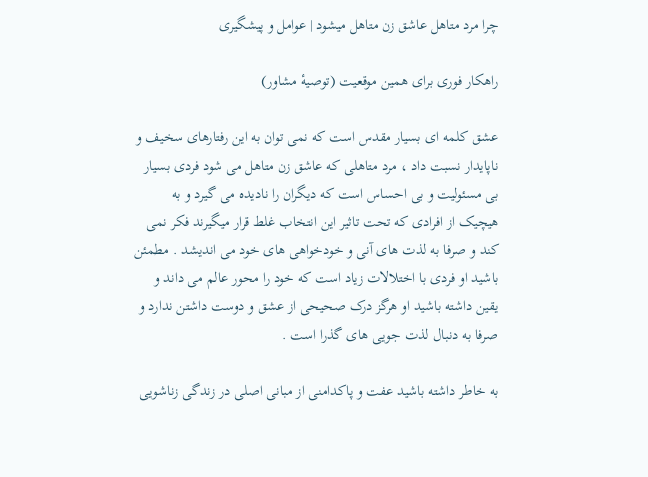چرا مرد متاهل عاشق زن متاهل میشود | عوامل و پیشگیری

راهکار فوری برای همین موقعیت (توصیهٔ مشاور)

عشق کلمه ای بسیار مقدس است که نمی توان به این رفتارهای سخیف و ناپایدار نسبت داد ، مرد متاهلی که عاشق زن متاهل می شود فردی بسیار بی مسئولیت و بی احساس است که دیگران را نادیده می گیرد و به هیچیک از افرادی که تحت تاثیر این انتخاب غلط قرار میگیرند فکر نمی کند و صرفا به لذت های آنی و خودخواهی های خود می اندیشد . مطمئن باشید او فردی با اختلالات زیاد است که خود را محور عالم می داند و یقین داشته باشید او هرگز درک صحیحی از عشق و دوست داشتن ندارد و صرفا به دنبال لذت جویی های گذرا است .

به خاطر داشته باشید عفت و پاکدامنی از مبانی اصلی در زندگی زناشویی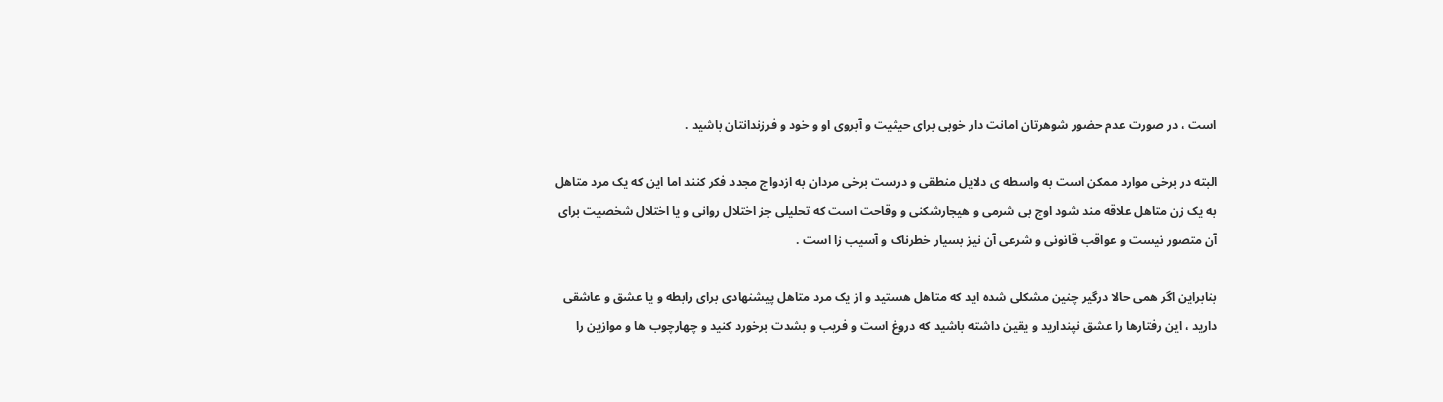است ، در صورت عدم حضور شوهرتان امانت دار خوبی برای حیثیت و آبروی او و خود و فرزندانتان باشید .

البته در برخی موارد ممکن است به واسطه ی دلایل منطقی و درست برخی مردان به ازدواج مجدد فکر کنند اما این که یک مرد متاهل به یک زن متاهل علاقه مند شود اوج بی شرمی و هیجارشکنی و وقاحت است که تحلیلی جز اختلال روانی و یا اختلال شخصیت برای آن متصور نیست و عواقب قانونی و شرعی آن نیز بسیار خطرناک و آسیب زا است .

بنابراین اگر همی حالا درگیر چنین مشکلی شده اید که متاهل هستید و از یک مرد متاهل پیشنهادی برای رابطه و یا عشق و عاشقی دارید ، این رفتارها را عشق نپندارید و یقین داشته باشید که دروغ است و فریب و بشدت برخورد کنید و چهارچوب ها و موازین را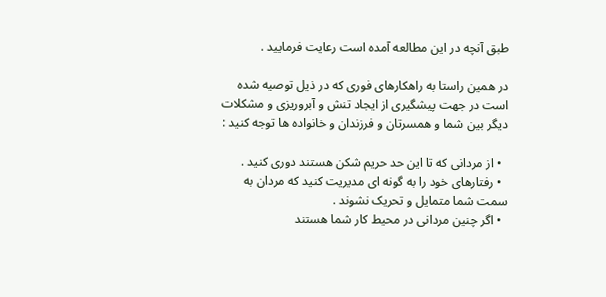طبق آنچه در این مطالعه آمده است رعایت فرمایید .

در همین راستا به راهکارهای فوری که در ذیل توصیه شده است در جهت پیشگیری از ایجاد تنش و آبروریزی و مشکلات دیگر بین شما و همسرتان و فرزندان و خانواده ها توجه کنید :

  • از مردانی که تا این حد حریم شکن هستند دوری کنید .
  • رفتارهای خود را به گونه ای مدیریت کنید که مردان به سمت شما متمایل و تحریک نشوند .
  • اگر چنین مردانی در محیط کار شما هستند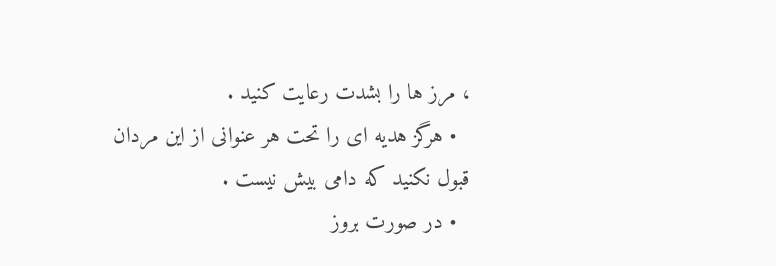، مرز ها را بشدت رعایت کنید .
  • هرگز هدیه ای را تحت هر عنوانی از این مردان قبول نکنید که دامی بیش نیست .
  • در صورت بروز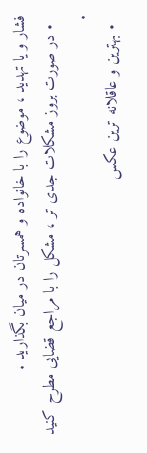فشار و یا تهدید ، موضوع را با خانواده و همسرتان در میان بگذارید .
  • در صورت بروز مشکلات جدی تر ، مشکل را با مراجع قضایی مطرح کنید .
  • بهترین و عاقلانه ترین عکس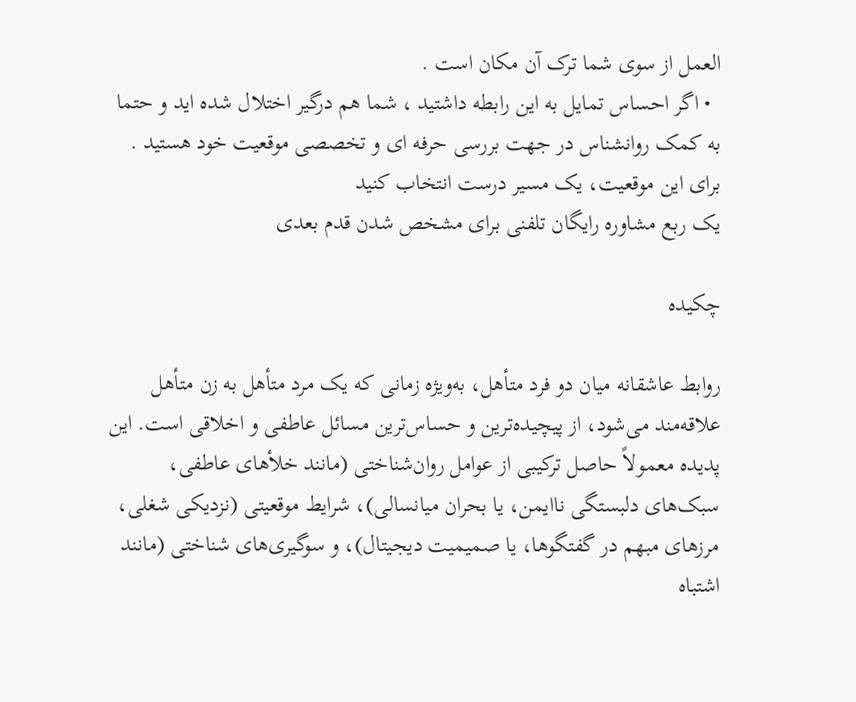العمل از سوی شما ترک آن مکان است .
  • اگر احساس تمایل به این رابطه داشتید ، شما هم درگیر اختلال شده اید و حتما به کمک روانشناس در جهت بررسی حرفه ای و تخصصی موقعیت خود هستید .
برای این موقعیت، یک مسیر درست انتخاب کنید
یک ربع مشاوره رایگان تلفنی برای مشخص شدن قدم بعدی

چکیده

روابط عاشقانه میان دو فرد متأهل، به‌ویژه زمانی که یک مرد متأهل به زن متأهل علاقه‌مند می‌شود، از پیچیده‌ترین و حساس‌ترین مسائل عاطفی و اخلاقی است. این پدیده معمولاً حاصل ترکیبی از عوامل روان‌شناختی (مانند خلأهای عاطفی، سبک‌های دلبستگی ناایمن، یا بحران میانسالی)، شرایط موقعیتی (نزدیکی شغلی، مرزهای مبهم در گفتگوها، یا صمیمیت دیجیتال)، و سوگیری‌های شناختی (مانند اشتباه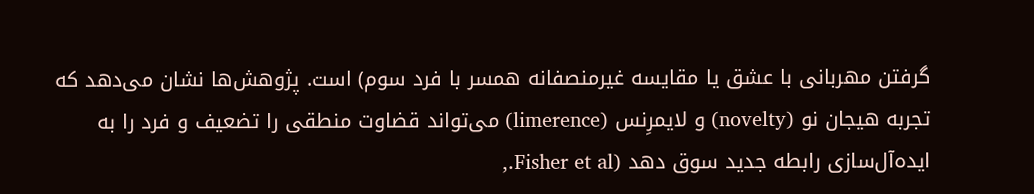گرفتن مهربانی با عشق یا مقایسه غیرمنصفانه همسر با فرد سوم) است. پژوهش‌ها نشان می‌دهد که تجربه هیجان نو (novelty) و لایمرِنس (limerence) می‌تواند قضاوت منطقی را تضعیف و فرد را به ایده‌آل‌سازی رابطه جدید سوق دهد (Fisher et al.,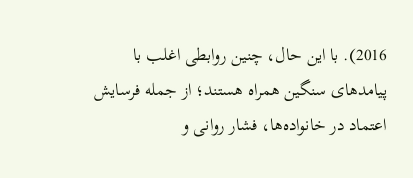2016). با این حال، چنین روابطی اغلب با پیامدهای سنگین همراه هستند؛ از جمله فرسایش اعتماد در خانواده‌ها، فشار روانی و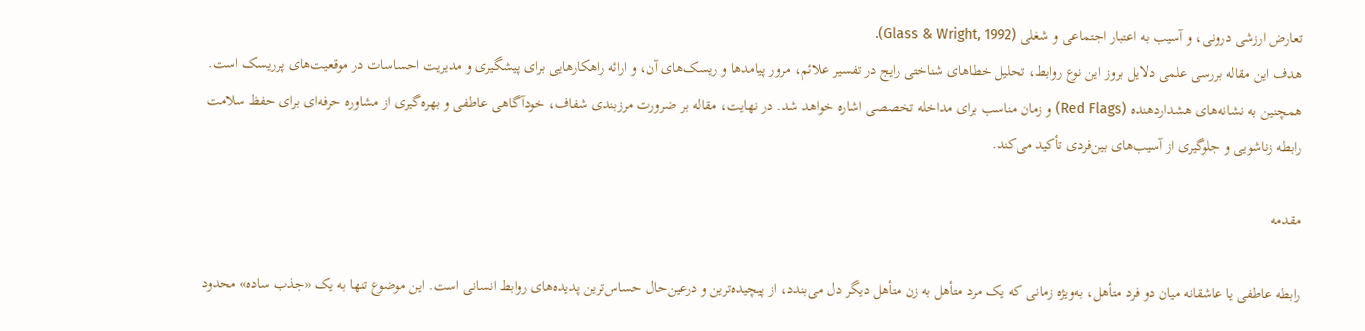تعارض ارزشی درونی، و آسیب به اعتبار اجتماعی و شغلی (Glass & Wright, 1992).
هدف این مقاله بررسی علمی دلایل بروز این نوع روابط، تحلیل خطاهای شناختی رایج در تفسیر علائم، مرور پیامدها و ریسک‌های آن، و ارائه راهکارهایی برای پیشگیری و مدیریت احساسات در موقعیت‌های پرریسک است. همچنین به نشانه‌های هشداردهنده (Red Flags) و زمان مناسب برای مداخله تخصصی اشاره خواهد شد. در نهایت، مقاله بر ضرورت مرزبندی شفاف، خودآگاهی عاطفی و بهره‌گیری از مشاوره حرفه‌ای برای حفظ سلامت رابطه زناشویی و جلوگیری از آسیب‌های بین‌فردی تأکید می‌کند.

مقدمه

رابطه عاطفی یا عاشقانه میان دو فرد متأهل، به‌ویژه زمانی که یک مرد متأهل به زن متأهل دیگر دل می‌بندد، از پیچیده‌ترین و درعین‌حال حساس‌ترین پدیده‌های روابط انسانی است. این موضوع تنها به یک «جذب ساده» محدود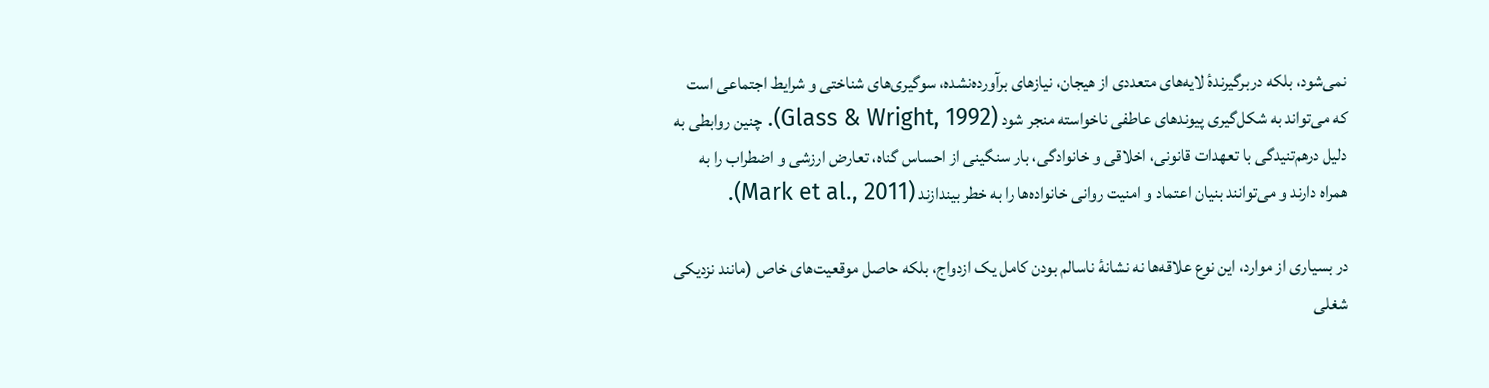نمی‌شود، بلکه دربرگیرندهٔ لایه‌های متعددی از هیجان، نیازهای برآورده‌نشده، سوگیری‌های شناختی و شرایط اجتماعی است که می‌تواند به شکل‌گیری پیوندهای عاطفی ناخواسته منجر شود (Glass & Wright, 1992). چنین روابطی به دلیل درهم‌تنیدگی با تعهدات قانونی، اخلاقی و خانوادگی، بار سنگینی از احساس گناه، تعارض ارزشی و اضطراب را به همراه دارند و می‌توانند بنیان اعتماد و امنیت روانی خانواده‌ها را به خطر بیندازند (Mark et al., 2011).

در بسیاری از موارد، این نوع علاقه‌ها نه نشانهٔ ناسالم بودن کامل یک ازدواج، بلکه حاصل موقعیت‌های خاص (مانند نزدیکی شغلی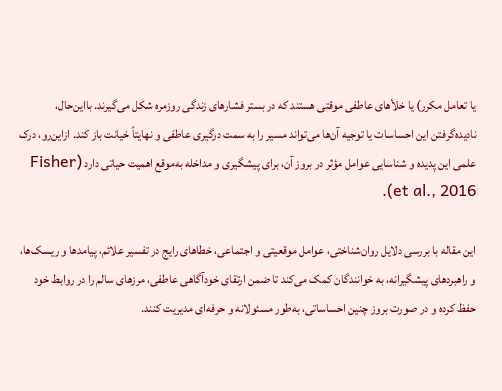یا تعامل مکرر) یا خلأهای عاطفی موقتی هستند که در بستر فشارهای زندگی روزمره شکل می‌گیرند. بااین‌حال، نادیده‌گرفتن این احساسات یا توجیه آن‌ها می‌تواند مسیر را به سمت درگیری عاطفی و نهایتاً خیانت باز کند. ازاین‌رو، درک علمی این پدیده و شناسایی عوامل مؤثر در بروز آن، برای پیشگیری و مداخله به‌موقع اهمیت حیاتی دارد (Fisher et al., 2016).

این مقاله با بررسی دلایل روان‌شناختی، عوامل موقعیتی و اجتماعی، خطاهای رایج در تفسیر علائم، پیامدها و ریسک‌ها، و راهبردهای پیشگیرانه، به خوانندگان کمک می‌کند تا ضمن ارتقای خودآگاهی عاطفی، مرزهای سالم را در روابط خود حفظ کرده و در صورت بروز چنین احساساتی، به‌طور مسئولانه و حرفه‌ای مدیریت کنند.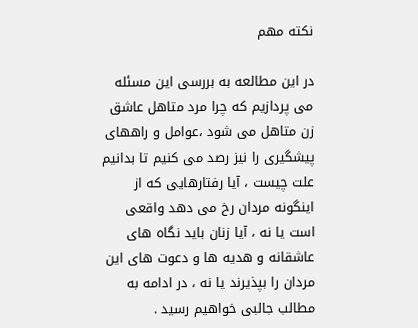نکته مهم

در این مطالعه به بررسی این مسئله می پردازیم که چرا مرد متاهل عاشق زن متاهل می شود ،عوامل و راههای پیشگیری را نیز رصد می کنیم تا بدانیم علت چیست ، آیا رفتارهایی که از اینگونه مردان رخ می دهد واقعی است یا نه ، آیا زنان باید نگاه های عاشقانه و هدیه ها و دعوت های این مردان را بپذیرند یا نه ، در ادامه به مطالب جالبی خواهیم رسید .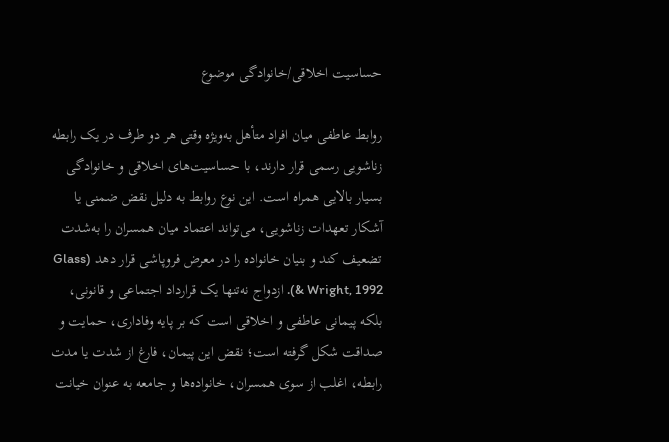حساسیت اخلاقی/خانوادگی موضوع

روابط عاطفی میان افراد متأهل به‌ویژه وقتی هر دو طرف در یک رابطه زناشویی رسمی قرار دارند، با حساسیت‌های اخلاقی و خانوادگی بسیار بالایی همراه است. این نوع روابط به دلیل نقض ضمنی یا آشکار تعهدات زناشویی، می‌تواند اعتماد میان همسران را به‌شدت تضعیف کند و بنیان خانواده را در معرض فروپاشی قرار دهد (Glass & Wright, 1992). ازدواج نه‌تنها یک قرارداد اجتماعی و قانونی، بلکه پیمانی عاطفی و اخلاقی است که بر پایه وفاداری، حمایت و صداقت شکل گرفته است؛ نقض این پیمان، فارغ از شدت یا مدت رابطه، اغلب از سوی همسران، خانواده‌ها و جامعه به عنوان خیانت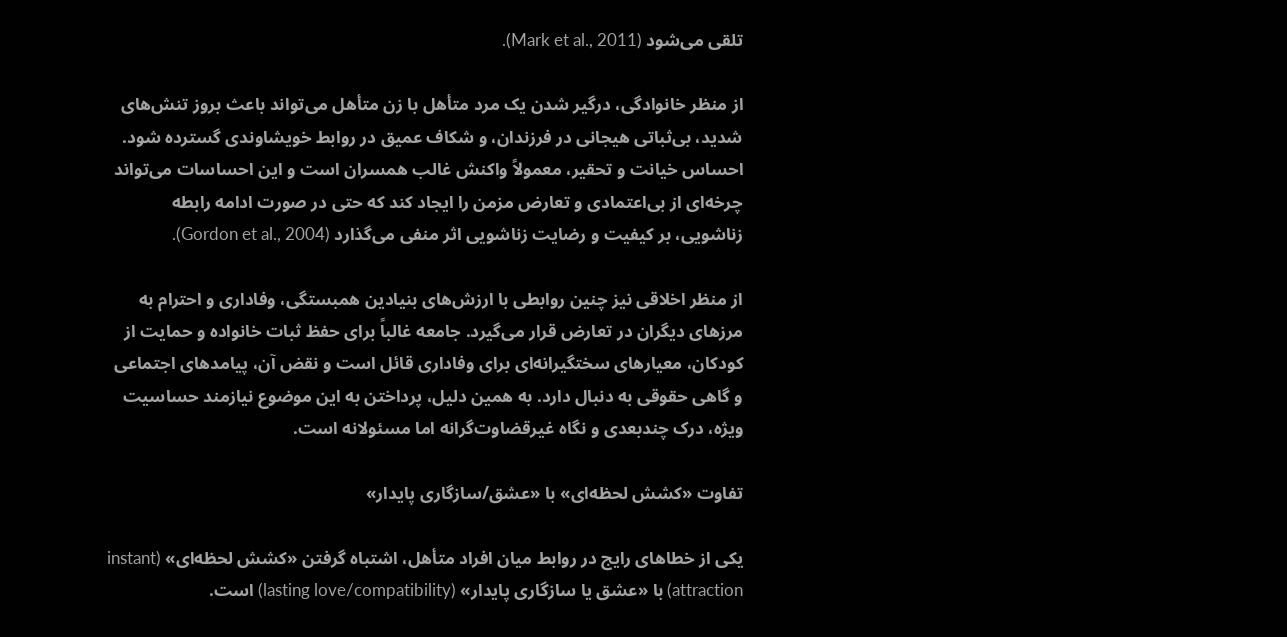تلقی می‌شود (Mark et al., 2011).

از منظر خانوادگی، درگیر شدن یک مرد متأهل با زن متأهل می‌تواند باعث بروز تنش‌های شدید، بی‌ثباتی هیجانی در فرزندان، و شکاف عمیق در روابط خویشاوندی گسترده شود. احساس خیانت و تحقیر، معمولاً واکنش غالب همسران است و این احساسات می‌تواند چرخه‌ای از بی‌اعتمادی و تعارض مزمن را ایجاد کند که حتی در صورت ادامه رابطه زناشویی، بر کیفیت و رضایت زناشویی اثر منفی می‌گذارد (Gordon et al., 2004).

از منظر اخلاقی نیز چنین روابطی با ارزش‌های بنیادین همبستگی، وفاداری و احترام به مرزهای دیگران در تعارض قرار می‌گیرد. جامعه غالباً برای حفظ ثبات خانواده و حمایت از کودکان، معیارهای سختگیرانه‌ای برای وفاداری قائل است و نقض آن، پیامدهای اجتماعی و گاهی حقوقی به دنبال دارد. به همین دلیل، پرداختن به این موضوع نیازمند حساسیت ویژه، درک چندبعدی و نگاه غیرقضاوت‌گرانه اما مسئولانه است.

تفاوت «کشش لحظه‌ای» با «عشق/سازگاری پایدار»

یکی از خطاهای رایج در روابط میان افراد متأهل، اشتباه گرفتن «کشش لحظه‌ای» (instant attraction) با «عشق یا سازگاری پایدار» (lasting love/compatibility) است.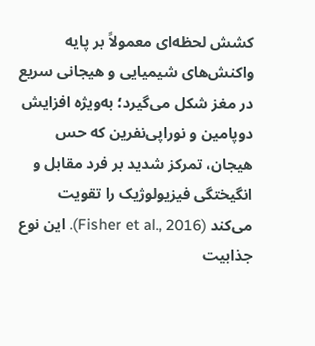کشش لحظه‌ای معمولاً بر پایه واکنش‌های شیمیایی و هیجانی سریع در مغز شکل می‌گیرد؛ به‌ویژه افزایش دوپامین و نوراپی‌نفرین که حس هیجان، تمرکز شدید بر فرد مقابل و انگیختگی فیزیولوژیک را تقویت می‌کند (Fisher et al., 2016). این نوع جذابیت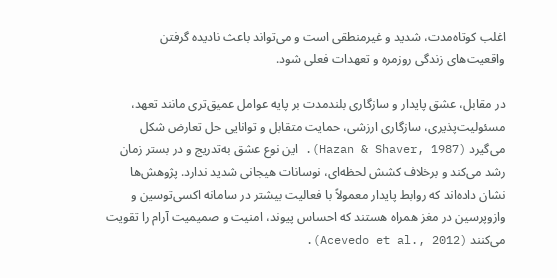اغلب کوتاه‌مدت، شدید و غیرمنطقی است و می‌تواند باعث نادیده گرفتن واقعیت‌های زندگی روزمره و تعهدات فعلی شود.

در مقابل، عشق پایدار و سازگاری بلندمدت بر پایه عوامل عمیق‌تری مانند تعهد، مسئولیت‌پذیری، سازگاری ارزشی، حمایت متقابل و توانایی حل تعارض شکل می‌گیرد (Hazan & Shaver, 1987). این نوع عشق به‌تدریج و در بستر زمان رشد می‌کند و برخلاف کشش لحظه‌ای، نوسانات هیجانی شدید ندارد. پژوهش‌ها نشان داده‌اند که روابط پایدار معمولاً با فعالیت بیشتر در سامانه اکسی‌توسین و وازوپرسین در مغز همراه هستند که احساس پیوند، امنیت و صمیمیت آرام را تقویت می‌کنند (Acevedo et al., 2012).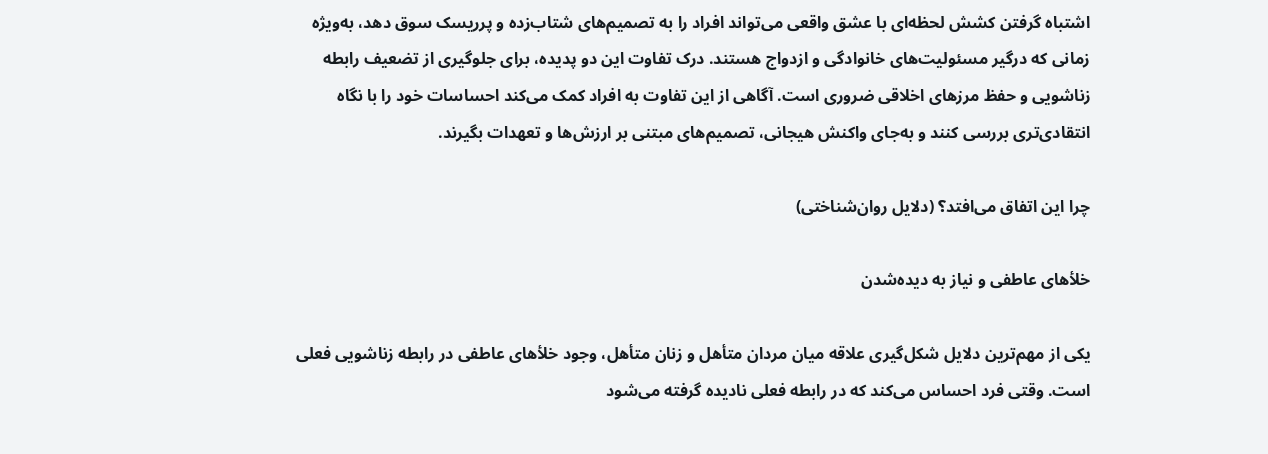اشتباه گرفتن کشش لحظه‌ای با عشق واقعی می‌تواند افراد را به تصمیم‌های شتاب‌زده و پرریسک سوق دهد، به‌ویژه زمانی که درگیر مسئولیت‌های خانوادگی و ازدواج هستند. درک تفاوت این دو پدیده، برای جلوگیری از تضعیف رابطه زناشویی و حفظ مرزهای اخلاقی ضروری است. آگاهی از این تفاوت به افراد کمک می‌کند احساسات خود را با نگاه انتقادی‌تری بررسی کنند و به‌جای واکنش هیجانی، تصمیم‌های مبتنی بر ارزش‌ها و تعهدات بگیرند.

چرا این اتفاق می‌افتد؟ (دلایل روان‌شناختی)

خلأهای عاطفی و نیاز به دیده‌شدن

یکی از مهم‌ترین دلایل شکل‌گیری علاقه میان مردان متأهل و زنان متأهل، وجود خلأهای عاطفی در رابطه زناشویی فعلی است. وقتی فرد احساس می‌کند که در رابطه فعلی نادیده گرفته می‌شود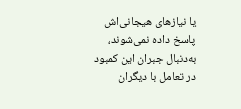یا نیازهای هیجانی‌اش پاسخ داده نمی‌شوند، به‌دنبال جبران این کمبود در تعامل با دیگران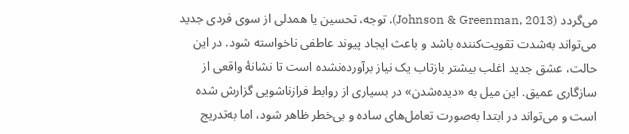می‌گردد (Johnson & Greenman, 2013). توجه، تحسین یا همدلی از سوی فردی جدید می‌تواند به‌شدت تقویت‌کننده باشد و باعث ایجاد پیوند عاطفی ناخواسته شود. در این حالت، عشق جدید اغلب بیشتر بازتاب یک نیاز برآورده‌نشده است تا نشانهٔ واقعی از سازگاری عمیق. این میل به «دیده‌شدن» در بسیاری از روابط فرازناشویی گزارش شده است و می‌تواند در ابتدا به‌صورت تعامل‌های ساده و بی‌خطر ظاهر شود، اما به‌تدریج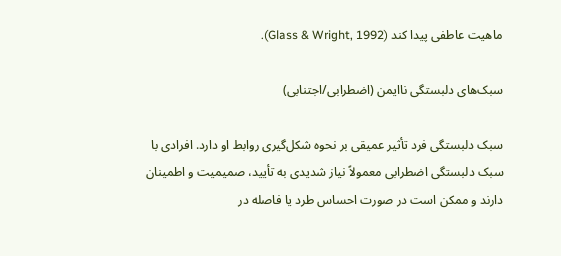ماهیت عاطفی پیدا کند (Glass & Wright, 1992).

سبک‌های دلبستگی ناایمن (اضطرابی/اجتنابی)

سبک دلبستگی فرد تأثیر عمیقی بر نحوه شکل‌گیری روابط او دارد. افرادی با سبک دلبستگی اضطرابی معمولاً نیاز شدیدی به تأیید، صمیمیت و اطمینان دارند و ممکن است در صورت احساس طرد یا فاصله در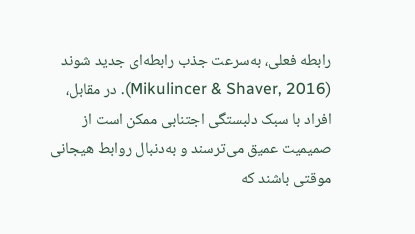رابطه فعلی، به‌سرعت جذب رابطه‌ای جدید شوند (Mikulincer & Shaver, 2016). در مقابل، افراد با سبک دلبستگی اجتنابی ممکن است از صمیمیت عمیق می‌ترسند و به‌دنبال روابط هیجانی موقتی باشند که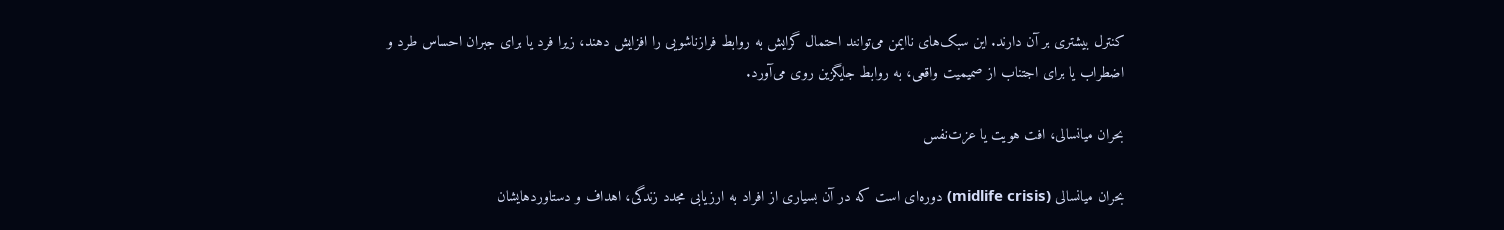کنترل بیشتری بر آن دارند. این سبک‌های ناایمن می‌توانند احتمال گرایش به روابط فرازناشویی را افزایش دهند، زیرا فرد یا برای جبران احساس طرد و اضطراب یا برای اجتناب از صمیمیت واقعی، به روابط جایگزین روی می‌آورد.

بحران میانسالی، افت هویت یا عزت‌نفس

بحران میانسالی (midlife crisis) دوره‌ای است که در آن بسیاری از افراد به ارزیابی مجدد زندگی، اهداف و دستاوردهایشان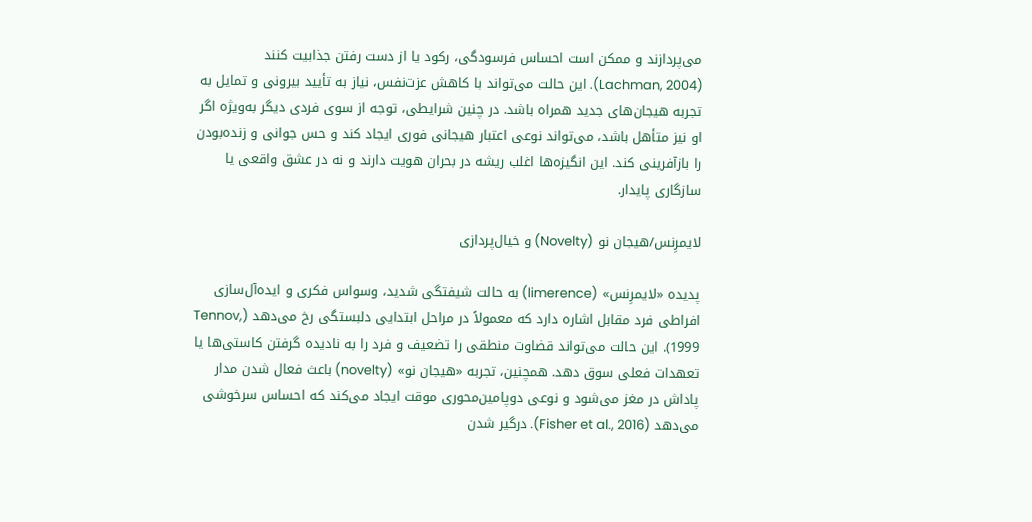می‌پردازند و ممکن است احساس فرسودگی، رکود یا از دست رفتن جذابیت کنند (Lachman, 2004). این حالت می‌تواند با کاهش عزت‌نفس، نیاز به تأیید بیرونی و تمایل به تجربه هیجان‌های جدید همراه باشد. در چنین شرایطی، توجه از سوی فردی دیگر به‌ویژه اگر او نیز متأهل باشد، می‌تواند نوعی اعتبار هیجانی فوری ایجاد کند و حس جوانی و زنده‌بودن را بازآفرینی کند. این انگیزه‌ها اغلب ریشه در بحران هویت دارند و نه در عشق واقعی یا سازگاری پایدار.

لایمرِنس/هیجان نو (Novelty) و خیال‌پردازی

پدیده «لایمرِنس» (limerence) به حالت شیفتگی شدید، وسواس فکری و ایده‌آل‌سازی افراطی فرد مقابل اشاره دارد که معمولاً در مراحل ابتدایی دلبستگی رخ می‌دهد (Tennov, 1999). این حالت می‌تواند قضاوت منطقی را تضعیف و فرد را به نادیده گرفتن کاستی‌ها یا تعهدات فعلی سوق دهد. همچنین، تجربه «هیجان نو» (novelty) باعث فعال شدن مدار پاداش در مغز می‌شود و نوعی دوپامین‌محوری موقت ایجاد می‌کند که احساس سرخوشی می‌دهد (Fisher et al., 2016). درگیر شدن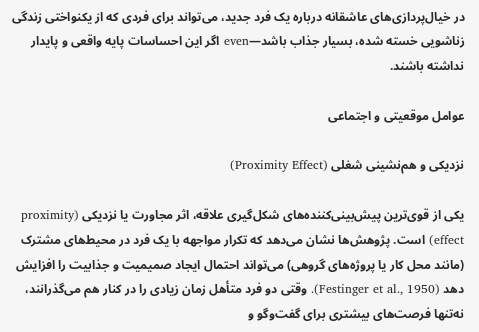در خیال‌پردازی‌های عاشقانه درباره یک فرد جدید، می‌تواند برای فردی که از یکنواختی زندگی زناشویی خسته شده، بسیار جذاب باشد—even اگر این احساسات پایه واقعی و پایدار نداشته باشند.

عوامل موقعیتی و اجتماعی

نزدیکی و هم‌نشینی شغلی (Proximity Effect)

یکی از قوی‌ترین پیش‌بینی‌کننده‌های شکل‌گیری علاقه، اثر مجاورت یا نزدیکی (proximity effect) است. پژوهش‌ها نشان می‌دهد که تکرار مواجهه با یک فرد در محیط‌های مشترک (مانند محل کار یا پروژه‌های گروهی) می‌تواند احتمال ایجاد صمیمیت و جذابیت را افزایش دهد (Festinger et al., 1950). وقتی دو فرد متأهل زمان زیادی را در کنار هم می‌گذرانند، نه‌تنها فرصت‌های بیشتری برای گفت‌وگو و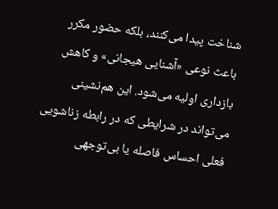شناخت پیدا می‌کنند، بلکه حضور مکرر باعث نوعی «آشنایی هیجانی» و کاهش بازداری اولیه می‌شود. این هم‌نشینی می‌تواند در شرایطی که در رابطه زناشویی فعلی احساس فاصله یا بی‌توجهی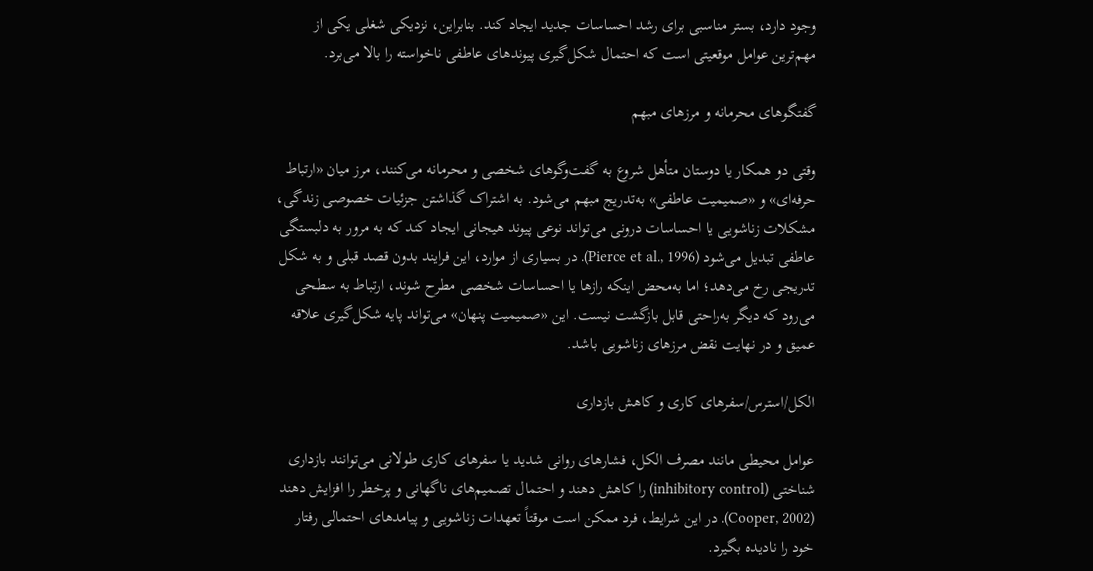وجود دارد، بستر مناسبی برای رشد احساسات جدید ایجاد کند. بنابراین، نزدیکی شغلی یکی از مهم‌ترین عوامل موقعیتی است که احتمال شکل‌گیری پیوندهای عاطفی ناخواسته را بالا می‌برد.

گفتگوهای محرمانه و مرزهای مبهم

وقتی دو همکار یا دوستان متأهل شروع به گفت‌وگوهای شخصی و محرمانه می‌کنند، مرز میان «ارتباط حرفه‌ای» و «صمیمیت عاطفی» به‌تدریج مبهم می‌شود. به اشتراک گذاشتن جزئیات خصوصی زندگی، مشکلات زناشویی یا احساسات درونی می‌تواند نوعی پیوند هیجانی ایجاد کند که به مرور به دلبستگی عاطفی تبدیل می‌شود (Pierce et al., 1996). در بسیاری از موارد، این فرایند بدون قصد قبلی و به شکل تدریجی رخ می‌دهد؛ اما به‌محض اینکه رازها یا احساسات شخصی مطرح شوند، ارتباط به سطحی می‌رود که دیگر به‌راحتی قابل بازگشت نیست. این «صمیمیت پنهان» می‌تواند پایه شکل‌گیری علاقه عمیق و در نهایت نقض مرزهای زناشویی باشد.

الکل/استرس/سفرهای کاری و کاهش بازداری

عوامل محیطی مانند مصرف الکل، فشارهای روانی شدید یا سفرهای کاری طولانی می‌توانند بازداری شناختی (inhibitory control) را کاهش دهند و احتمال تصمیم‌های ناگهانی و پرخطر را افزایش دهند (Cooper, 2002). در این شرایط، فرد ممکن است موقتاً تعهدات زناشویی و پیامدهای احتمالی رفتار خود را نادیده بگیرد.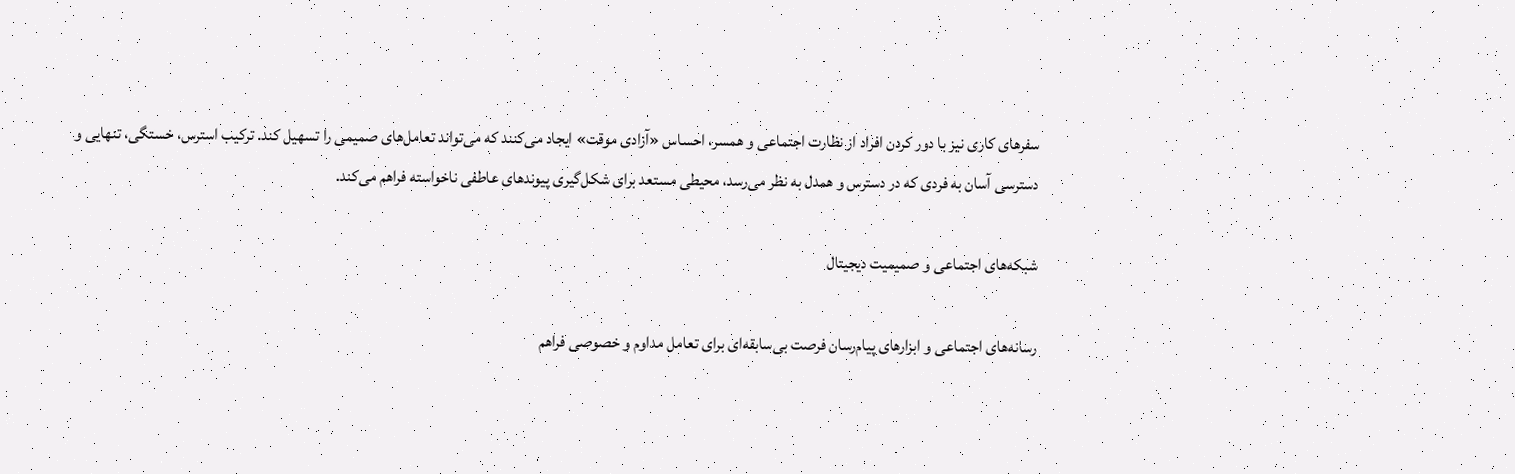سفرهای کاری نیز با دور کردن افراد از نظارت اجتماعی و همسر، احساس «آزادی موقت» ایجاد می‌کنند که می‌تواند تعامل‌های صمیمی را تسهیل کند. ترکیب استرس، خستگی، تنهایی و دسترسی آسان به فردی که در دسترس و همدل به نظر می‌رسد، محیطی مستعد برای شکل‌گیری پیوندهای عاطفی ناخواسته فراهم می‌کند.

شبکه‌های اجتماعی و صمیمیت دیجیتال

رسانه‌های اجتماعی و ابزارهای پیام‌رسان فرصت بی‌سابقه‌ای برای تعامل مداوم و خصوصی فراهم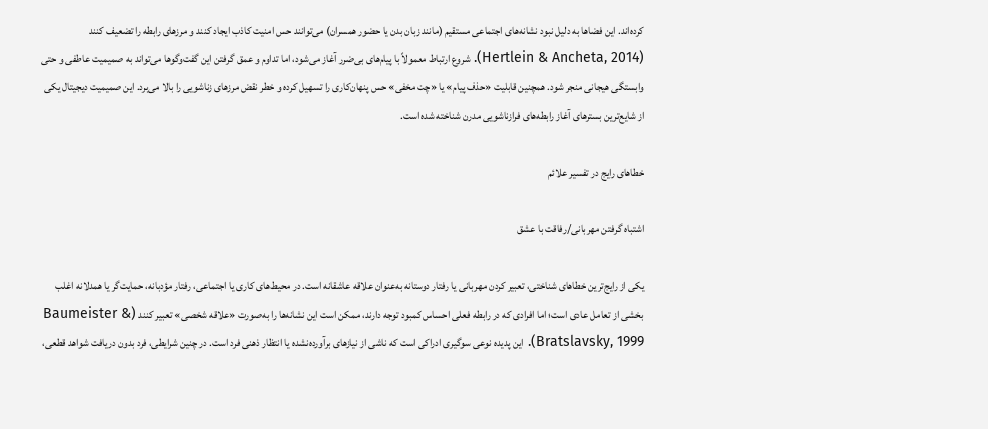کرده‌اند. این فضاها به دلیل نبود نشانه‌های اجتماعی مستقیم (مانند زبان بدن یا حضور همسران) می‌توانند حس امنیت کاذب ایجاد کنند و مرزهای رابطه را تضعیف کنند (Hertlein & Ancheta, 2014). شروع ارتباط معمولاً با پیام‌های بی‌ضرر آغاز می‌شود، اما تداوم و عمق گرفتن این گفت‌وگوها می‌تواند به صمیمیت عاطفی و حتی وابستگی هیجانی منجر شود. همچنین قابلیت «حذف پیام» یا «چت مخفی» حس پنهان‌کاری را تسهیل کرده و خطر نقض مرزهای زناشویی را بالا می‌برد. این صمیمیت دیجیتال یکی از شایع‌ترین بسترهای آغاز رابطه‌های فرازناشویی مدرن شناخته شده است.

خطاهای رایج در تفسیر علائم

اشتباه گرفتن مهربانی/رفاقت با عشق

یکی از رایج‌ترین خطاهای شناختی، تعبیر کردن مهربانی یا رفتار دوستانه به‌عنوان علاقه عاشقانه است. در محیط‌های کاری یا اجتماعی، رفتار مؤدبانه، حمایت‌گر یا همدلانه اغلب بخشی از تعامل عادی است؛ اما افرادی که در رابطه فعلی احساس کمبود توجه دارند، ممکن است این نشانه‌ها را به‌صورت «علاقه شخصی» تعبیر کنند (Baumeister & Bratslavsky, 1999). این پدیده نوعی سوگیری ادراکی است که ناشی از نیازهای برآورده‌نشده یا انتظار ذهنی فرد است. در چنین شرایطی، فرد بدون دریافت شواهد قطعی،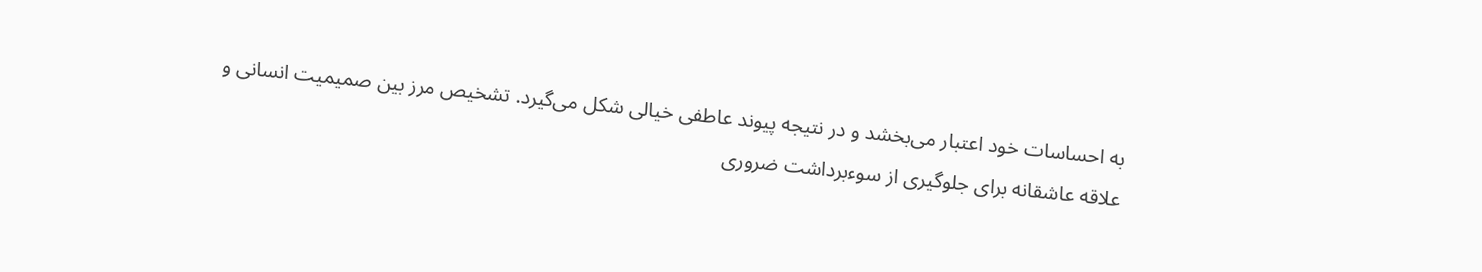به احساسات خود اعتبار می‌بخشد و در نتیجه پیوند عاطفی خیالی شکل می‌گیرد. تشخیص مرز بین صمیمیت انسانی و علاقه عاشقانه برای جلوگیری از سوءبرداشت ضروری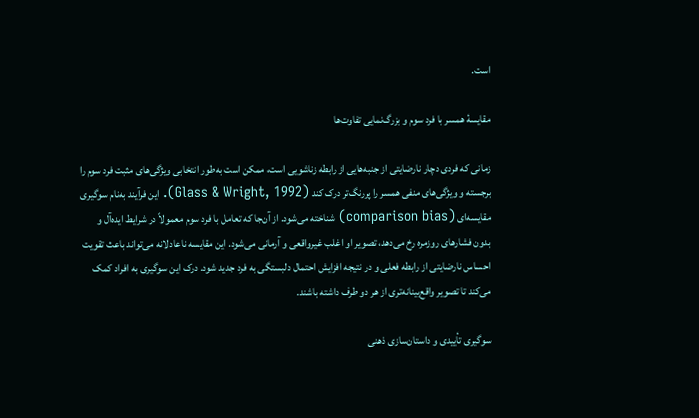است.

مقایسهٔ همسر با فرد سوم و بزرگ‌نمایی تفاوت‌ها

زمانی که فردی دچار نارضایتی از جنبه‌هایی از رابطه زناشویی است، ممکن است به‌طور انتخابی ویژگی‌های مثبت فرد سوم را برجسته و ویژگی‌های منفی همسر را پررنگ‌تر درک کند (Glass & Wright, 1992). این فرآیند به‌نام سوگیری مقایسه‌ای (comparison bias) شناخته می‌شود. از آن‌جا که تعامل با فرد سوم معمولاً در شرایط ایده‌آل و بدون فشارهای روزمره رخ می‌دهد، تصویر او اغلب غیرواقعی و آرمانی می‌شود. این مقایسه ناعادلانه می‌تواند باعث تقویت احساس نارضایتی از رابطه فعلی و در نتیجه افزایش احتمال دلبستگی به فرد جدید شود. درک این سوگیری به افراد کمک می‌کند تا تصویر واقع‌بینانه‌تری از هر دو طرف داشته باشند.

سوگیری تأییدی و داستان‌سازی ذهنی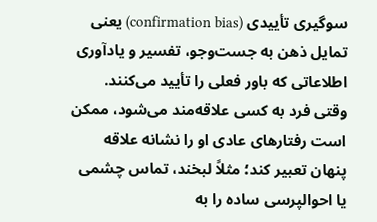سوگیری تأییدی (confirmation bias) یعنی تمایل ذهن به جست‌وجو، تفسیر و یادآوری اطلاعاتی که باور فعلی را تأیید می‌کنند. وقتی فرد به کسی علاقه‌مند می‌شود، ممکن است رفتارهای عادی او را نشانه علاقه پنهان تعبیر کند؛ مثلاً لبخند، تماس چشمی یا احوالپرسی ساده را به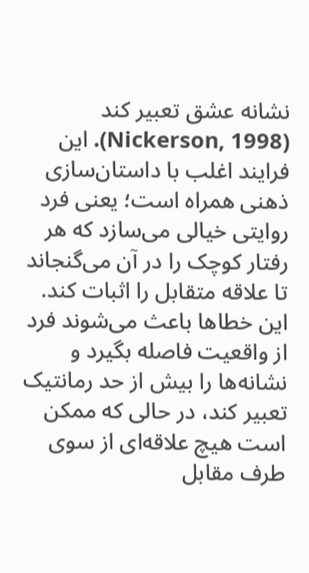نشانه عشق تعبیر کند (Nickerson, 1998). این فرایند اغلب با داستان‌سازی ذهنی همراه است؛ یعنی فرد روایتی خیالی می‌سازد که هر رفتار کوچک را در آن می‌گنجاند تا علاقه متقابل را اثبات کند. این خطاها باعث می‌شوند فرد از واقعیت فاصله بگیرد و نشانه‌ها را بیش از حد رمانتیک تعبیر کند، در حالی که ممکن است هیچ علاقه‌ای از سوی طرف مقابل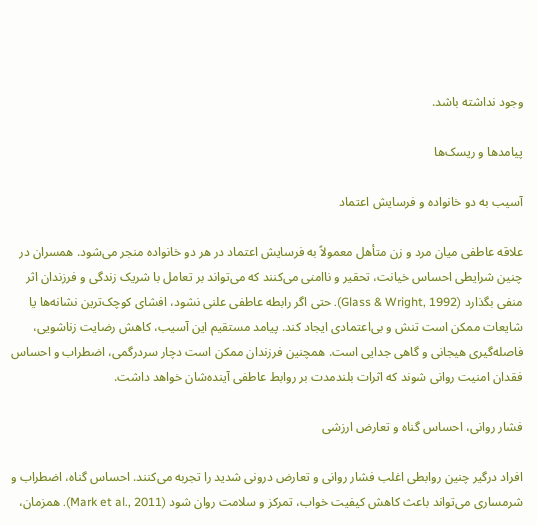وجود نداشته باشد.

پیامدها و ریسک‌ها

آسیب به دو خانواده و فرسایش اعتماد

علاقه عاطفی میان مرد و زن متأهل معمولاً به فرسایش اعتماد در هر دو خانواده منجر می‌شود. همسران در چنین شرایطی احساس خیانت، تحقیر و ناامنی می‌کنند که می‌تواند بر تعامل با شریک زندگی و فرزندان اثر منفی بگذارد (Glass & Wright, 1992). حتی اگر رابطه عاطفی علنی نشود، افشای کوچک‌ترین نشانه‌ها یا شایعات ممکن است تنش و بی‌اعتمادی ایجاد کند. پیامد مستقیم این آسیب، کاهش رضایت زناشویی، فاصله‌گیری هیجانی و گاهی جدایی است. همچنین فرزندان ممکن است دچار سردرگمی، اضطراب و احساس فقدان امنیت روانی شوند که اثرات بلندمدت بر روابط عاطفی آینده‌شان خواهد داشت.

فشار روانی، احساس گناه و تعارض ارزشی

افراد درگیر چنین روابطی اغلب فشار روانی و تعارض درونی شدید را تجربه می‌کنند. احساس گناه، اضطراب و شرمساری می‌تواند باعث کاهش کیفیت خواب، تمرکز و سلامت روان شود (Mark et al., 2011). همزمان،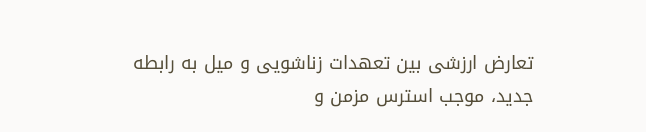تعارض ارزشی بین تعهدات زناشویی و میل به رابطه جدید، موجب استرس مزمن و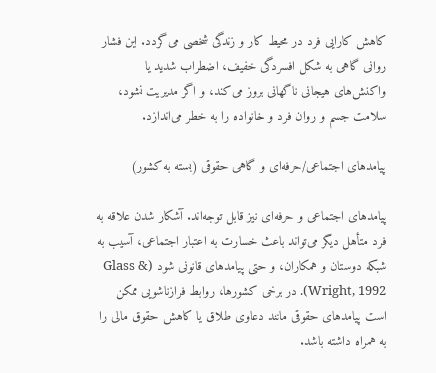کاهش کارایی فرد در محیط کار و زندگی شخصی می‌گردد. این فشار روانی گاهی به شکل افسردگی خفیف، اضطراب شدید یا واکنش‌های هیجانی ناگهانی بروز می‌کند، و اگر مدیریت نشود، سلامت جسم و روان فرد و خانواده را به خطر می‌اندازد.

پیامدهای اجتماعی/حرفه‌ای و گاهی حقوقی (بسته به کشور)

پیامدهای اجتماعی و حرفه‌ای نیز قابل توجه‌اند. آشکار شدن علاقه به فرد متأهل دیگر می‌تواند باعث خسارت به اعتبار اجتماعی، آسیب به شبکه دوستان و همکاران، و حتی پیامدهای قانونی شود (Glass & Wright, 1992). در برخی کشورها، روابط فرازناشویی ممکن است پیامدهای حقوقی مانند دعاوی طلاق یا کاهش حقوق مالی را به همراه داشته باشد.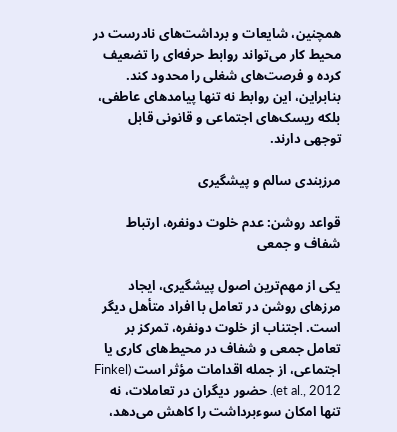همچنین، شایعات و برداشت‌های نادرست در محیط کار می‌تواند روابط حرفه‌ای را تضعیف کرده و فرصت‌های شغلی را محدود کند. بنابراین، این روابط نه تنها پیامدهای عاطفی، بلکه ریسک‌های اجتماعی و قانونی قابل توجهی دارند.

مرزبندی سالم و پیشگیری

قواعد روشن: عدم خلوت دونفره، ارتباط شفاف و جمعی

یکی از مهم‌ترین اصول پیشگیری، ایجاد مرزهای روشن در تعامل با افراد متأهل دیگر است. اجتناب از خلوت دونفره، تمرکز بر تعامل جمعی و شفاف در محیط‌های کاری یا اجتماعی، از جمله اقدامات مؤثر است (Finkel et al., 2012). حضور دیگران در تعاملات، نه تنها امکان سوءبرداشت را کاهش می‌دهد،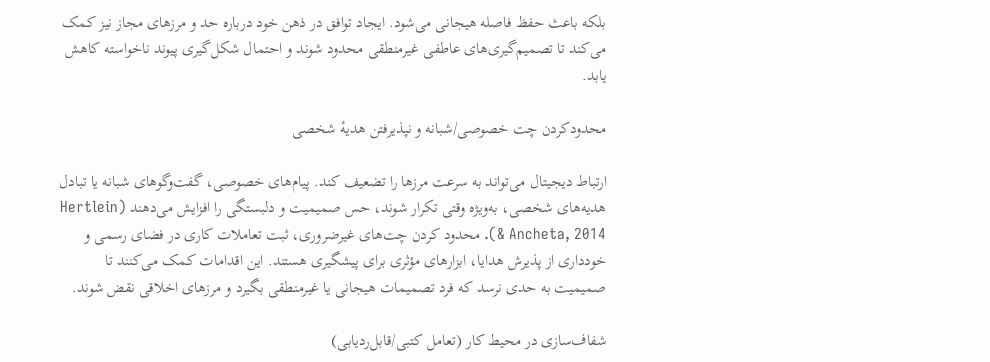بلکه باعث حفظ فاصله هیجانی می‌شود. ایجاد توافق در ذهن خود درباره حد و مرزهای مجاز نیز کمک می‌کند تا تصمیم‌گیری‌های عاطفی غیرمنطقی محدود شوند و احتمال شکل‌گیری پیوند ناخواسته کاهش یابد.

محدودکردن چت خصوصی/شبانه و نپذیرفتن هدیهٔ شخصی

ارتباط دیجیتال می‌تواند به سرعت مرزها را تضعیف کند. پیام‌های خصوصی، گفت‌وگوهای شبانه یا تبادل هدیه‌های شخصی، به‌ویژه وقتی تکرار شوند، حس صمیمیت و دلبستگی را افزایش می‌دهند (Hertlein & Ancheta, 2014). محدود کردن چت‌های غیرضروری، ثبت تعاملات کاری در فضای رسمی و خودداری از پذیرش هدایا، ابزارهای مؤثری برای پیشگیری هستند. این اقدامات کمک می‌کنند تا صمیمیت به حدی نرسد که فرد تصمیمات هیجانی یا غیرمنطقی بگیرد و مرزهای اخلاقی نقض شوند.

شفاف‌سازی در محیط کار (تعامل کتبی/قابل‌ردیابی)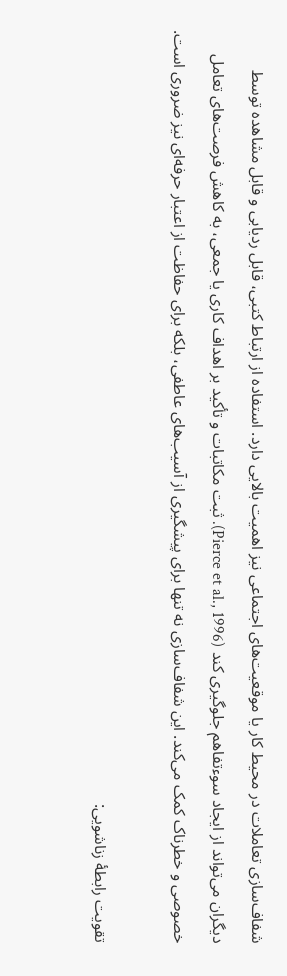شفاف‌سازی تعاملات در محیط کار یا موقعیت‌های اجتماعی نیز اهمیت بالایی دارد. استفاده از ارتباط کتبی، قابل ردیابی و قابل مشاهده توسط دیگران می‌تواند از ایجاد سوءتفاهم جلوگیری کند (Pierce et al., 1996). ثبت مکاتبات و تأکید بر اهداف کاری یا جمعی، به کاهش فرصت‌های تعامل خصوصی و خطرناک کمک می‌کند. این شفاف‌سازی نه تنها برای پیشگیری از آسیب‌های عاطفی، بلکه برای حفاظت از اعتبار حرفه‌ای نیز ضروری است.

تقویت رابطهٔ زناشویی: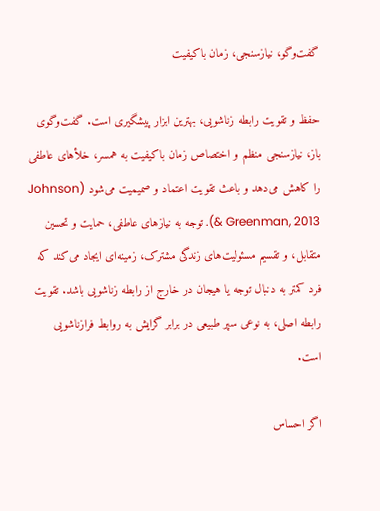گفت‌وگو، نیازسنجی، زمان باکیفیت

حفظ و تقویت رابطه زناشویی، بهترین ابزار پیشگیری است. گفت‌وگوی باز، نیازسنجی منظم و اختصاص زمان باکیفیت به همسر، خلأهای عاطفی را کاهش می‌دهد و باعث تقویت اعتماد و صمیمیت می‌شود (Johnson & Greenman, 2013). توجه به نیازهای عاطفی، حمایت و تحسین متقابل، و تقسیم مسئولیت‌های زندگی مشترک، زمینه‌ای ایجاد می‌کند که فرد کمتر به دنبال توجه یا هیجان در خارج از رابطه زناشویی باشد. تقویت رابطه اصلی، به نوعی سپر طبیعی در برابر گرایش به روابط فرازناشویی است.

اگر احساس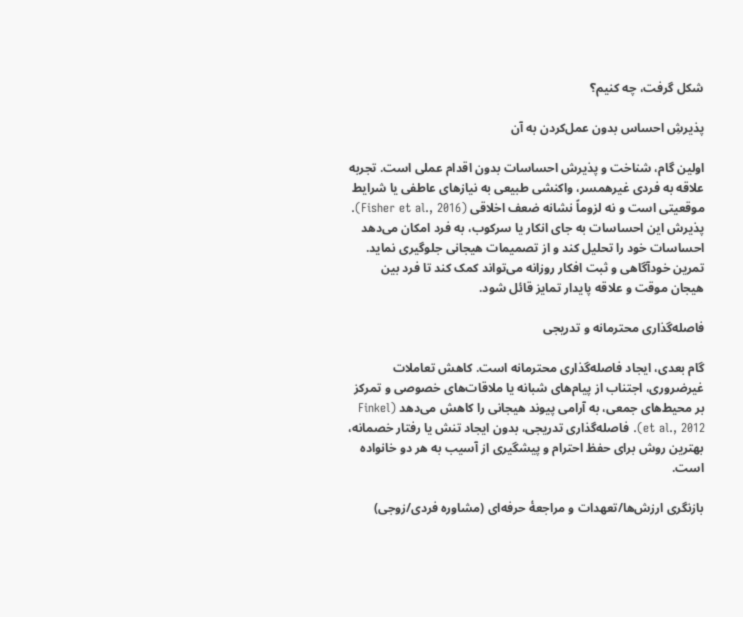شکل گرفت، چه کنیم؟

پذیرشِ احساس بدون عمل‌کردن به آن

اولین گام، شناخت و پذیرش احساسات بدون اقدام عملی است. تجربه علاقه به فردی غیرهمسر، واکنشی طبیعی به نیازهای عاطفی یا شرایط موقعیتی است و نه لزوماً نشانه ضعف اخلاقی (Fisher et al., 2016). پذیرش این احساسات به جای انکار یا سرکوب، به فرد امکان می‌دهد احساسات خود را تحلیل کند و از تصمیمات هیجانی جلوگیری نماید. تمرین خودآگاهی و ثبت افکار روزانه می‌تواند کمک کند تا فرد بین هیجان موقت و علاقه پایدار تمایز قائل شود.

فاصله‌گذاری محترمانه و تدریجی

گام بعدی، ایجاد فاصله‌گذاری محترمانه است. کاهش تعاملات غیرضروری، اجتناب از پیام‌های شبانه یا ملاقات‌های خصوصی و تمرکز بر محیط‌های جمعی، به آرامی پیوند هیجانی را کاهش می‌دهد (Finkel et al., 2012). فاصله‌گذاری تدریجی، بدون ایجاد تنش یا رفتار خصمانه، بهترین روش برای حفظ احترام و پیشگیری از آسیب به هر دو خانواده است.

بازنگری ارزش‌ها/تعهدات و مراجعهٔ حرفه‌ای (مشاوره فردی/زوجی)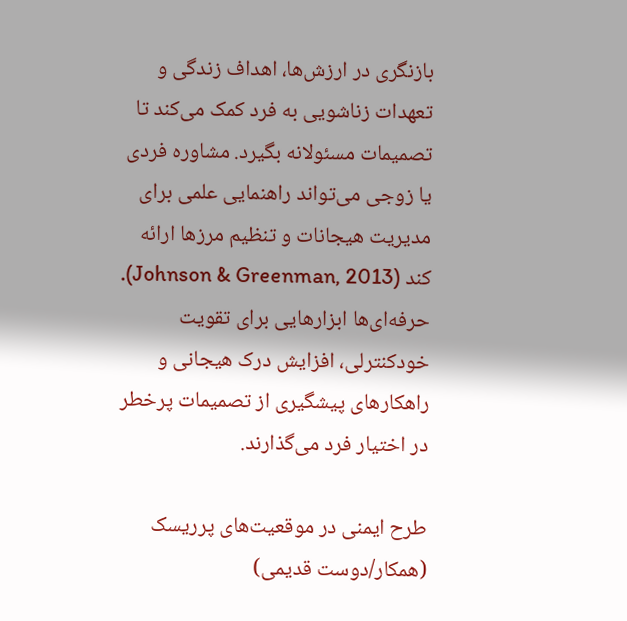بازنگری در ارزش‌ها، اهداف زندگی و تعهدات زناشویی به فرد کمک می‌کند تا تصمیمات مسئولانه بگیرد. مشاوره فردی یا زوجی می‌تواند راهنمایی علمی برای مدیریت هیجانات و تنظیم مرزها ارائه کند (Johnson & Greenman, 2013). حرفه‌ای‌ها ابزارهایی برای تقویت خودکنترلی، افزایش درک هیجانی و راهکارهای پیشگیری از تصمیمات پرخطر در اختیار فرد می‌گذارند.

طرح ایمنی در موقعیت‌های پرریسک (همکار/دوست قدیمی)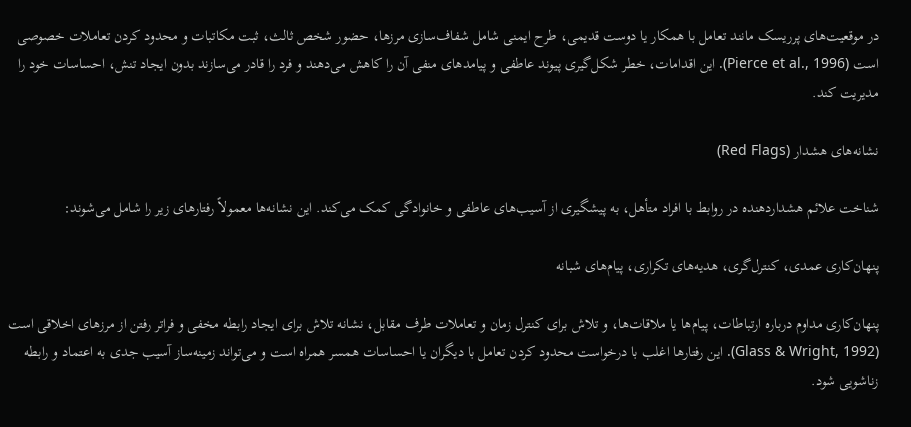در موقعیت‌های پرریسک مانند تعامل با همکار یا دوست قدیمی، طرح ایمنی شامل شفاف‌سازی مرزها، حضور شخص ثالث، ثبت مکاتبات و محدود کردن تعاملات خصوصی است (Pierce et al., 1996). این اقدامات، خطر شکل‌گیری پیوند عاطفی و پیامدهای منفی آن را کاهش می‌دهند و فرد را قادر می‌سازند بدون ایجاد تنش، احساسات خود را مدیریت کند.

نشانه‌های هشدار (Red Flags)

شناخت علائم هشداردهنده در روابط با افراد متأهل، به پیشگیری از آسیب‌های عاطفی و خانوادگی کمک می‌کند. این نشانه‌ها معمولاً رفتارهای زیر را شامل می‌شوند:

پنهان‌کاری عمدی، کنترل‌گری، هدیه‌های تکراری، پیام‌های شبانه

پنهان‌کاری مداوم درباره ارتباطات، پیام‌ها یا ملاقات‌ها، و تلاش برای کنترل زمان و تعاملات طرف مقابل، نشانه تلاش برای ایجاد رابطه مخفی و فراتر رفتن از مرزهای اخلاقی است (Glass & Wright, 1992). این رفتارها اغلب با درخواست محدود کردن تعامل با دیگران یا احساسات همسر همراه است و می‌تواند زمینه‌ساز آسیب جدی به اعتماد و رابطه زناشویی شود.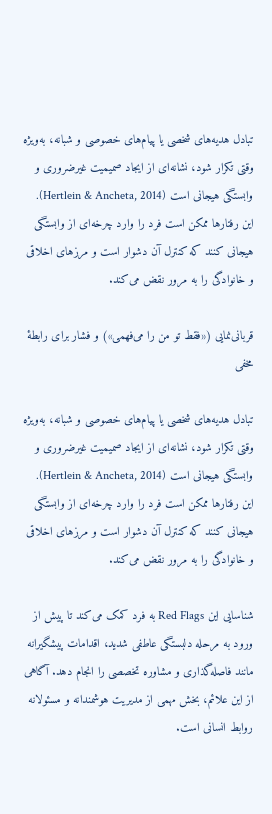تبادل هدیه‌های شخصی یا پیام‌های خصوصی و شبانه، به‌ویژه وقتی تکرار شود، نشانه‌ای از ایجاد صمیمیت غیرضروری و وابستگی هیجانی است (Hertlein & Ancheta, 2014). این رفتارها ممکن است فرد را وارد چرخه‌ای از وابستگی هیجانی کنند که کنترل آن دشوار است و مرزهای اخلاقی و خانوادگی را به مرور نقض می‌کند.

قربانی‌نمایی («فقط تو من را می‌فهمی») و فشار برای رابطهٔ مخفی

تبادل هدیه‌های شخصی یا پیام‌های خصوصی و شبانه، به‌ویژه وقتی تکرار شود، نشانه‌ای از ایجاد صمیمیت غیرضروری و وابستگی هیجانی است (Hertlein & Ancheta, 2014). این رفتارها ممکن است فرد را وارد چرخه‌ای از وابستگی هیجانی کنند که کنترل آن دشوار است و مرزهای اخلاقی و خانوادگی را به مرور نقض می‌کند.

شناسایی این Red Flags به فرد کمک می‌کند تا پیش از ورود به مرحله دلبستگی عاطفی شدید، اقدامات پیشگیرانه مانند فاصله‌گذاری و مشاوره تخصصی را انجام دهد. آگاهی از این علائم، بخش مهمی از مدیریت هوشمندانه و مسئولانه روابط انسانی است.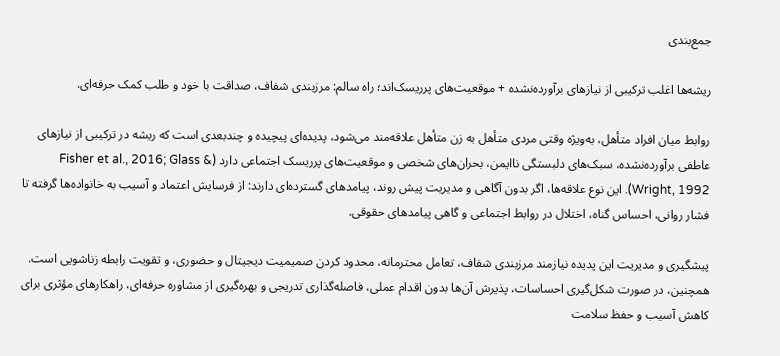جمع‌بندی

ریشه‌ها اغلب ترکیبی از نیازهای برآورده‌نشده + موقعیت‌های پرریسک‌اند؛ راه سالم: مرزبندی شفاف، صداقت با خود و طلب کمک حرفه‌ای.

روابط میان افراد متأهل، به‌ویژه وقتی مردی متأهل به زن متأهل علاقه‌مند می‌شود، پدیده‌ای پیچیده و چندبعدی است که ریشه در ترکیبی از نیازهای عاطفی برآورده‌نشده، سبک‌های دلبستگی ناایمن، بحران‌های شخصی و موقعیت‌های پرریسک اجتماعی دارد (Fisher et al., 2016; Glass & Wright, 1992). این نوع علاقه‌ها، اگر بدون آگاهی و مدیریت پیش روند، پیامدهای گسترده‌ای دارند: از فرسایش اعتماد و آسیب به خانواده‌ها گرفته تا فشار روانی، احساس گناه، اختلال در روابط اجتماعی و گاهی پیامدهای حقوقی.

پیشگیری و مدیریت این پدیده نیازمند مرزبندی شفاف، تعامل محترمانه، محدود کردن صمیمیت دیجیتال و حضوری، و تقویت رابطه زناشویی است. همچنین، در صورت شکل‌گیری احساسات، پذیرش آن‌ها بدون اقدام عملی، فاصله‌گذاری تدریجی و بهره‌گیری از مشاوره حرفه‌ای، راهکارهای مؤثری برای کاهش آسیب و حفظ سلامت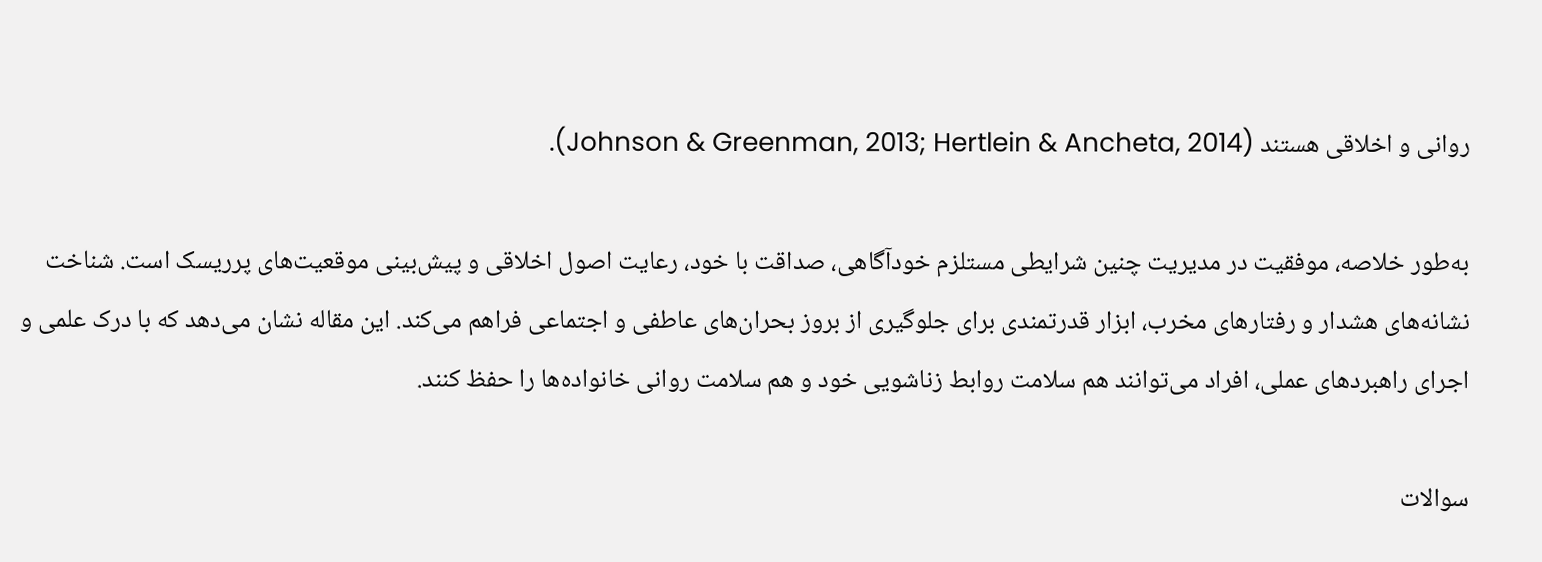روانی و اخلاقی هستند (Johnson & Greenman, 2013; Hertlein & Ancheta, 2014).

به‌طور خلاصه، موفقیت در مدیریت چنین شرایطی مستلزم خودآگاهی، صداقت با خود، رعایت اصول اخلاقی و پیش‌بینی موقعیت‌های پرریسک است. شناخت نشانه‌های هشدار و رفتارهای مخرب، ابزار قدرتمندی برای جلوگیری از بروز بحران‌های عاطفی و اجتماعی فراهم می‌کند. این مقاله نشان می‌دهد که با درک علمی و اجرای راهبردهای عملی، افراد می‌توانند هم سلامت روابط زناشویی خود و هم سلامت روانی خانواده‌ها را حفظ کنند.

سوالات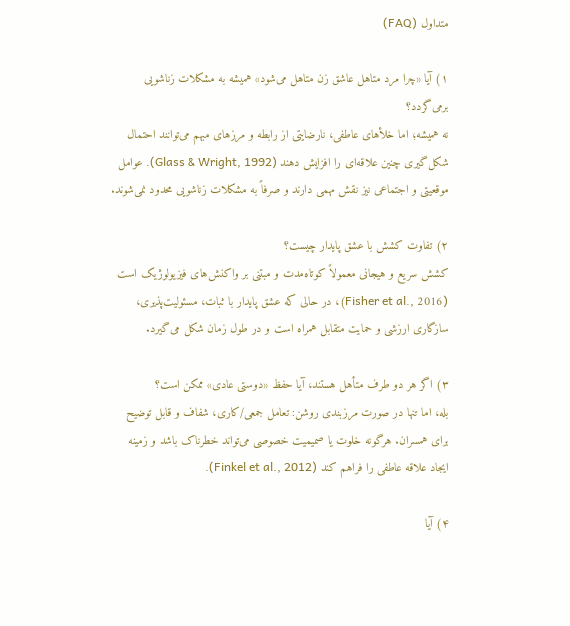متداول (FAQ)

۱) آیا «چرا مرد متاهل عاشق زن متاهل می‌شود» همیشه به مشکلات زناشویی برمی‌گردد؟
نه همیشه؛ اما خلأهای عاطفی، نارضایتی از رابطه و مرزهای مبهم می‌توانند احتمال شکل‌گیری چنین علاقه‌ای را افزایش دهند (Glass & Wright, 1992). عوامل موقعیتی و اجتماعی نیز نقش مهمی دارند و صرفاً به مشکلات زناشویی محدود نمی‌شوند.

۲) تفاوت کشش با عشق پایدار چیست؟
کشش سریع و هیجانی معمولاً کوتاه‌مدت و مبتنی بر واکنش‌های فیزیولوژیک است (Fisher et al., 2016)، در حالی که عشق پایدار با ثبات، مسئولیت‌پذیری، سازگاری ارزشی و حمایت متقابل همراه است و در طول زمان شکل می‌گیرد.

۳) اگر هر دو طرف متأهل هستند، آیا حفظ «دوستی عادی» ممکن است؟
بله، اما تنها در صورت مرزبندی روشن: تعامل جمعی/کاری، شفاف و قابل توضیح برای همسران. هرگونه خلوت یا صمیمیت خصوصی می‌تواند خطرناک باشد و زمینه ایجاد علاقه عاطفی را فراهم کند (Finkel et al., 2012).

۴) آیا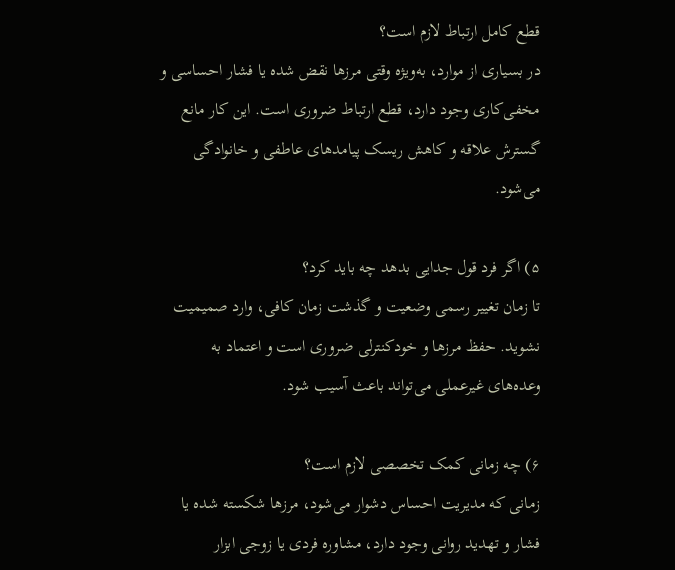قطع کامل ارتباط لازم است؟
در بسیاری از موارد، به‌ویژه وقتی مرزها نقض شده یا فشار احساسی و مخفی‌کاری وجود دارد، قطع ارتباط ضروری است. این کار مانع گسترش علاقه و کاهش ریسک پیامدهای عاطفی و خانوادگی می‌شود.

۵) اگر فرد قول جدایی بدهد چه باید کرد؟
تا زمان تغییر رسمی وضعیت و گذشت زمان کافی، وارد صمیمیت نشوید. حفظ مرزها و خودکنترلی ضروری است و اعتماد به وعده‌های غیرعملی می‌تواند باعث آسیب شود.

۶) چه زمانی کمک تخصصی لازم است؟
زمانی که مدیریت احساس دشوار می‌شود، مرزها شکسته شده یا فشار و تهدید روانی وجود دارد، مشاوره فردی یا زوجی ابزار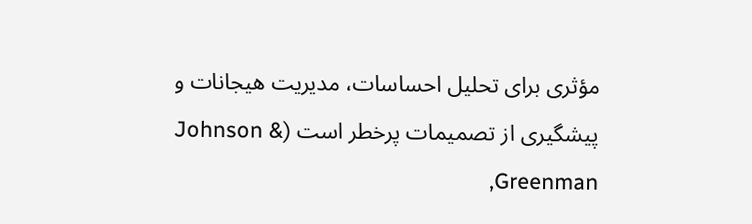مؤثری برای تحلیل احساسات، مدیریت هیجانات و پیشگیری از تصمیمات پرخطر است (Johnson & Greenman,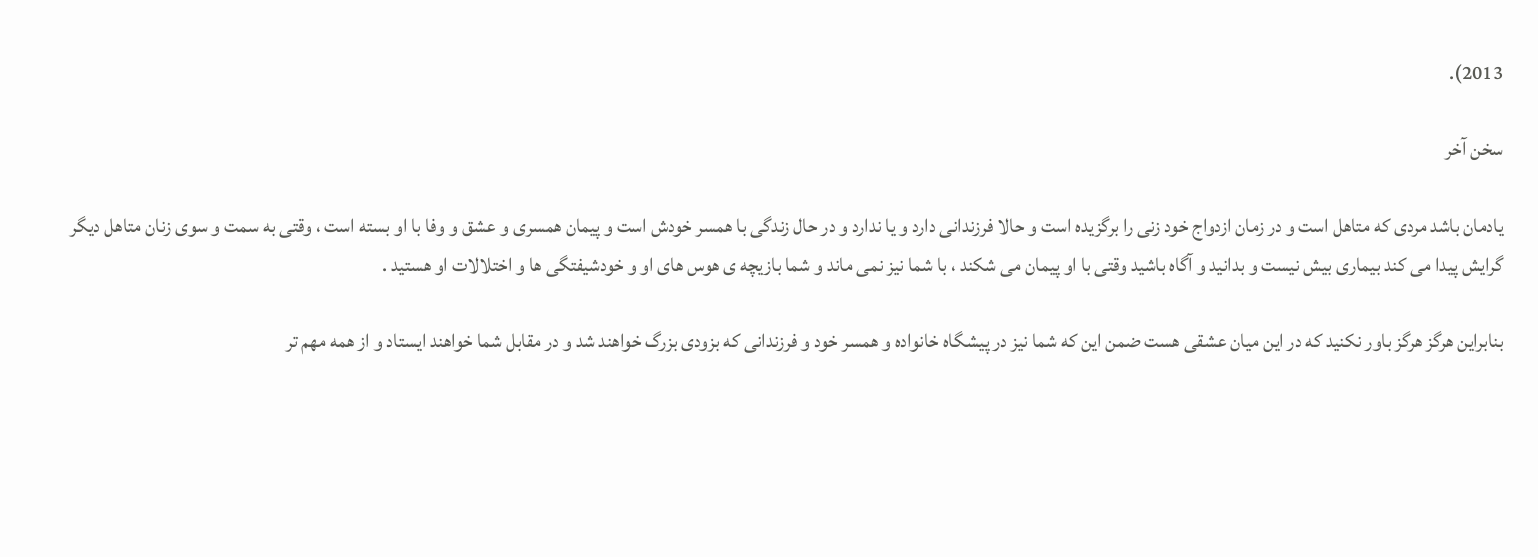2013).

سخن آخر

یادمان باشد مردی که متاهل است و در زمان ازدواج خود زنی را برگزیده است و حالا فرزندانی دارد و یا ندارد و در حال زندگی با همسر خودش است و پیمان همسری و عشق و وفا با او بسته است ، وقتی به سمت و سوی زنان متاهل دیگر گرایش پیدا می کند بیماری بیش نیست و بدانید و آگاه باشید وقتی با او پیمان می شکند ، با شما نیز نمی ماند و شما بازیچه ی هوس های او و خودشیفتگی ها و اختلالات او هستید .

بنابراین هرگز هرگز باور نکنید که در این میان عشقی هست ضمن این که شما نیز در پیشگاه خانواده و همسر خود و فرزندانی که بزودی بزرگ خواهند شد و در مقابل شما خواهند ایستاد و از همه مهم تر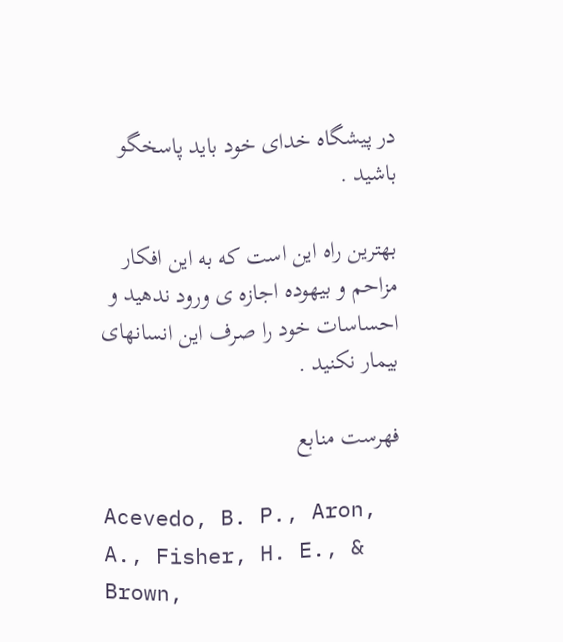در پیشگاه خدای خود باید پاسخگو باشید .

بهترین راه این است که به این افکار مزاحم و بیهوده اجازه ی ورود ندهید و احساسات خود را صرف این انسانهای بیمار نکنید .

فهرست منابع

Acevedo, B. P., Aron, A., Fisher, H. E., & Brown,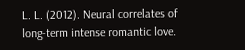L. L. (2012). Neural correlates of long-term intense romantic love.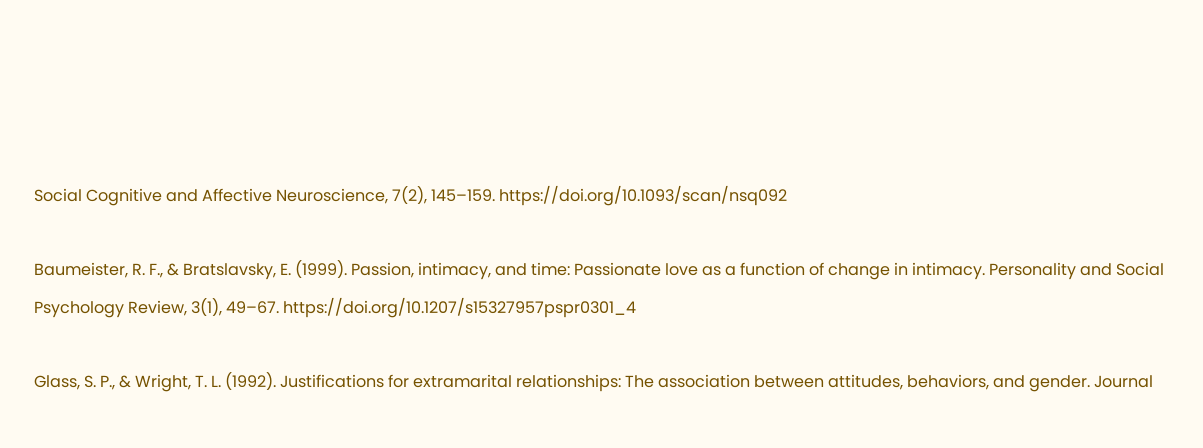Social Cognitive and Affective Neuroscience, 7(2), 145–159. https://doi.org/10.1093/scan/nsq092

Baumeister, R. F., & Bratslavsky, E. (1999). Passion, intimacy, and time: Passionate love as a function of change in intimacy. Personality and Social Psychology Review, 3(1), 49–67. https://doi.org/10.1207/s15327957pspr0301_4

Glass, S. P., & Wright, T. L. (1992). Justifications for extramarital relationships: The association between attitudes, behaviors, and gender. Journal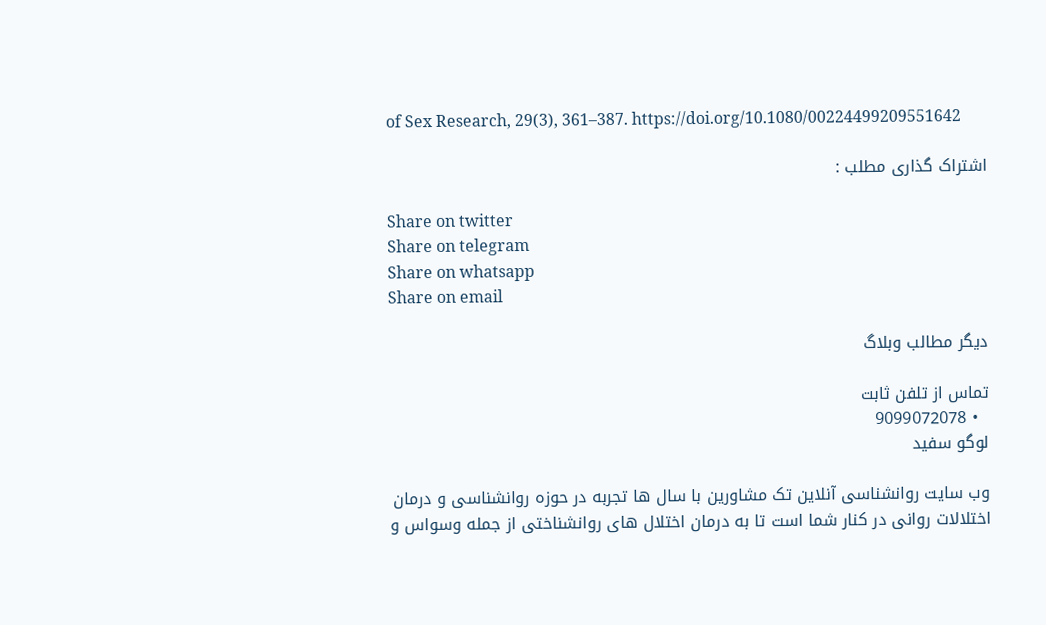of Sex Research, 29(3), 361–387. https://doi.org/10.1080/00224499209551642

اشتراک گذاری مطلب :

Share on twitter
Share on telegram
Share on whatsapp
Share on email

دیگر مطالب وبلاگ

تماس از تلفن ثابت
  • 9099072078
لوگو سفید

وب سایت روانشناسی آنلاین تک مشاورین با سال ها تجربه در حوزه روانشناسی و درمان اختلالات روانی در کنار شما است تا به درمان اختلال های روانشناختی از جمله وسواس و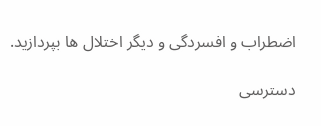اضطراب و افسردگی و دیگر اختلال ها بپردازید.

دسترسی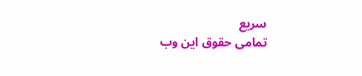سریع
تمامی حقوق این وب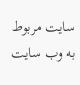سایت مربوط به وب سایت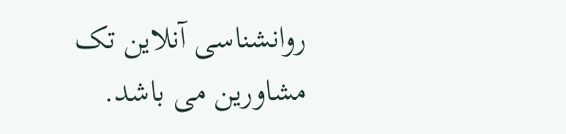روانشناسی آنلاین تک مشاورین می باشد.